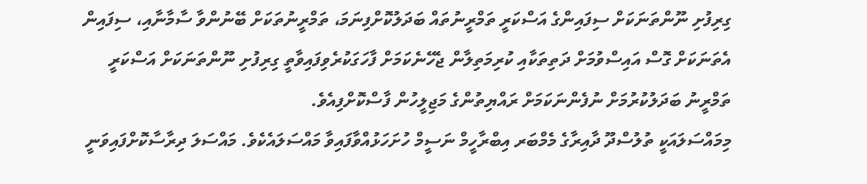ގިރިފުށި ނޫންތަނަކަށް ސިފައިންގެ އަސްކަރީ ތަމްރީނުތައް ބަދަލުކޮށްފިނަމަ، ތަމްރީނުތަކަށް ބޭނުންވާ ސާމާނާއި، ސިފައިން އެތަނަކަށް ގޮސް އައިސްވުމަށް ދަތިތަކާއި ކުރިމަތިލާން ޖެހޭނެކަމަށް ފާހަގަކުރެވިފައިވާތީ ގިރިފުށި ނޫންތަނަކަށް އަސްކަރީ ތަމްރީނު ބަދަލުކުރުމަށް ނުފެންނަކަމަށް ރައްޔިތުންގެ މަޖިލީހުން ފާސްކޮށްފިއެވެ.
މިމައްސަލައަކީ ތުލުސްދޫ ދާއިރާގެ މެމްބަރ އިބްރާހީމް ނަސީމް ހުށަހަޅުއްވާފައިވާ މައްސަލައެކެވެ. މައްސަލަ ދިރާސާކޮށްފައިވަނީ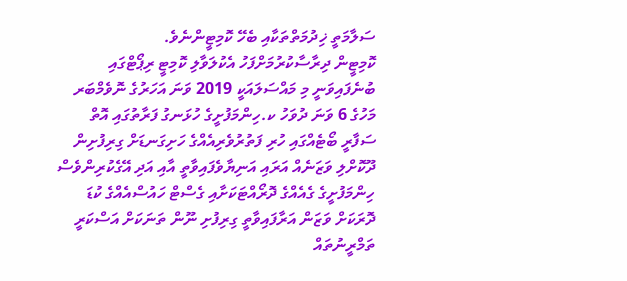ސަލާމަތީ ޚިދުމަތްތަކާއި ބެހޭ ކޮމިޓީންނެވެ.
ކޮމިޓީން ދިރާސާކުރުމަށްފަހު އެކުލަވާލި ކޮމިޓީ ރިޕޯޓްގައި ބުނެފައިވަނީ މި މައްސަލައަކީ 2019 ވަނަ އަހަރުގެ ނޮވެމްބަރ މަހުގެ 6 ވަނަ ދުވަހު ކ.ހިންމަފުށީގެ ހުޅަނގު ފަރާތުގައި އޮތް ސަފާރީ ބޯޓެއްގައި ހުރި ފަތުރުވެރިއެއްގެ ހަށިގަނޑަށް ގިރިފުށިން ދޫކޮށްލި ވަޒަނެއް އަރައި އަނިޔާވެފައިވާތީ އާއި އަދި އޭގެކުރިންވެސް ހިންމަފުށީގެ ގެއެއްގެ ދޮރޯއްޓަކަށާއި ގެސްޓް ހައުސްއެއްގެ ކުޑަ ދޮރަކަށް ވަޒަން އަރާފައިވާތީ ގިރިފުށި ނޫން ތަނަކަށް އަސްކަރީ ތަމްރީނުތައް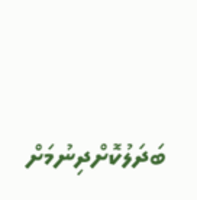ބަދަލުކޮށްދިނުމަށް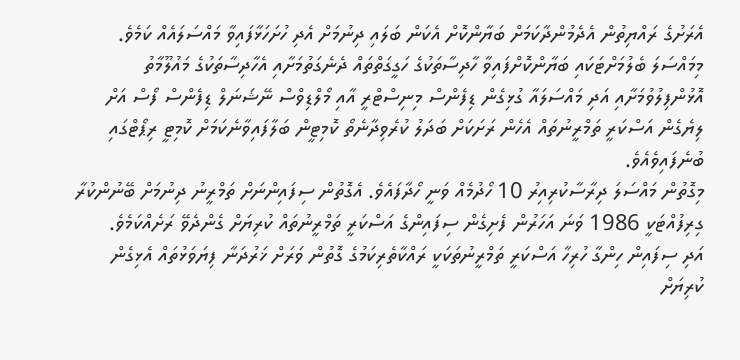އެރަށުގެ ރައްޔިތުން އެދެމުންދާކަމަށް ބަޔާންކޮށް އެކަން ބަލައި ދިނުމަށް އެދި ހުށަހަޅާފައިވާ މައްސަލައެއް ކަމެވެ.
މިމައްސަލަ ބެލުމަށްޓަކައި ބަޔާންކޮށްފައިވާ ހާދިސާތަކުގެ ހަގީގަތްތައް ދެނެގަތުމަށާއި އެހާދިސާތަކުގެ މައުލޫމާތު އޮޅުންފިލުވުމަށާއި އަދި މައްސަލައާ ގުޅިގެން ޑިފެންސް މިނިސްޓްރީ އާއި މޯލްޑިވްސް ނޭޝަނަލް ޑިފެންސް ފޯސް އަށް ލިޔެގެން އަސްކަރީ ތަމްރީނުތައް އެހެން ރަށަކަށް ބަދަލު ކުރެވިދާނެތޯ ކޮމިޓީން ބަލާފައިވާނެކަމަށް ކޮމިޓީ ރިޕޯޓްގައި ބުނެފައިވެއެވެ.
މިގޮތުން މައްސަލަ ދިރާސާކުރިއިރު 10 ހޯދުމެއް ވަނީ ހޯދާފައެވެ. އެގޮތުން ސިފައިންނަށް ތަމްރީނު ދިނުމަށް ބޭނުންކުރާ ގިރިފުއްޓަކީ 1986 ވަނަ އަހަރުން ފެށިގެން ސިފައިންގެ އަސްކަރީ ތަމްރީނުތައް ކުރިޔަށް ގެންދެވޭ ރަށެއްކަމެވެ.
އަދި ސިފައިން ހިންގާ ހުރިހާ އަސްކަރީ ތަމްރީނުތަކަކީ ރައްކާތެރިކަމުގެ ގޮތުން ވަރަށް ޚަރުދަނާ ފިޔަވަޅުތައް އެޅިގެން ކުރިޔަށް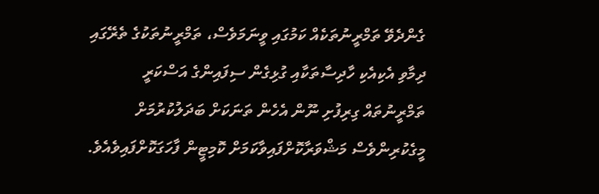ގެންދެވޭ ތަމްރީނުތަކެއް ކަމުގައި ވީނަމަވެސް، ތަމްރީނުތަކުގެ ތެރޭގައި ދިމާވި އެކިއެކި ހާދިސާތަކާއި ގުޅިގެން ސިފައިންގެ އަސްކަރީ ތަމްރީނުތައް ގިރިފުށި ނޫން އެހެން ތަނަކަށް ބަދަލުކުރުމަށް މީގެކުރިންވެސް މަޝްވަރާކޮށްފައިވާކަމަށް ކޮމިޓީން ފާހަގަކޮށްފައިވެއެވެ.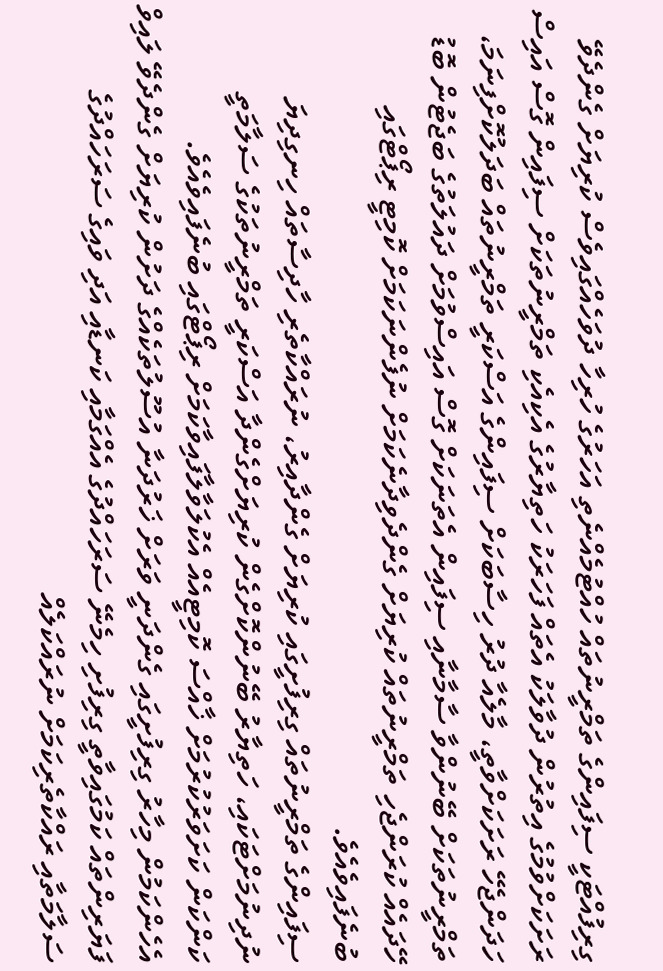ގިރިފުއްޓަކީ ސިފައިންގެ ތަމްރީނުތައް ހުއްޓުމެއްނެތި އަހަރުގެ ހުރިހާ ދުވަހެއްގައިވެސް ކުރިޔަށް ގެންދެވޭ ރަށަކަށްވުމުގެ އިތުރުން ދުވާލަކު އެތައް ފަހަރަކު ހަތިޔާރުގެ އެކިއެކި ތަމްރީނުތަކަށް ސިފައިން ގޮސް އައިސް ހަދަންޖެހޭ ރަށަކަށްވާތީ، މާލެއާ ދުރު ހިސާބަކަށް ސިފައިންގެ އަސްކަރީ ތަމްރީނުތައް ބަދަލުކޮށްފިނަމަ، ތަމްރީނުތަކަށް ބޭނުންވާ ސާމާނާއި ސިފައިން އެތަނަކަށް ގޮސް އައިސްވުމަށް ދައުލަތުގެ ބަޖެޓުން ބޮޑު ހޭދައެއް ކުރަންޖެހި ތަމްރީނުތައް ކުރިޔަށް ގެންދެވިދާނެކަމަށް ނުފެންނަކަމަށް ކޮމިޓީ ރިޕޯޓްގައި ބުނެފައިވެއެވެ.
ސިފައިންގެ ތަމްރީނުތައް ގިރިފުށީގައި ކުރިޔަށް ގެންދާއިރު، ނުރައްކާތެރި ހާދިސާތައް ހިނގިދިޔަ ނުދިނުމަށްޓަކައި، ހަތިޔާރު ބޭނުންކޮށްގެން ކުރިޔަށްގެންދާ އަސްކަރީ ތަމްރީނުތަކުގެ ސަލާމަތީ ކަންކަން ކަށަވަރުކުރުމަށް ޚާއްސަ ކޮމިޓީއެއް އެކުލަވާލާފައިވާކަމަށް ރިޕޯޓްގައި ބުނެފައިވެއެވެ.
އެހެންކަމުން މިހާރު ގިރިފުށީގައި ގެންދަނީ ވަރަށް ޚަރުދަނާ އުސޫލުތަކެއްގެ ދަށުން ކުރިޔަށް ގެންދެވޭ ލައިވް ފަޔަރިންތައް ކަމުގައިވާތީ ގިރިފުށި ހިމެނޭ ސަރަހައްދުގެ އެއްގަމާއި ކަނޑާއި އަދި ވައިގެ ސަރަހައްދުގެ ސަލާމަތާއި ރައްކާތެރިކަމަށް ނުރައްކަލެއް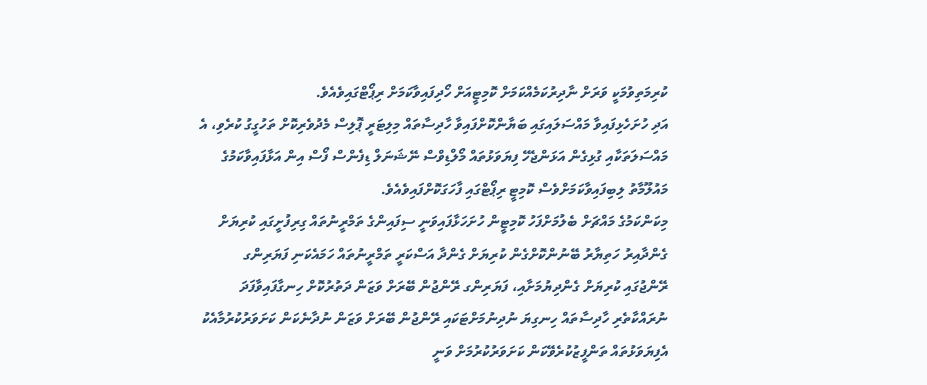ކުރިމަތިވުމަކީ ވަރަށް ނާދިރުކަމެއްކަމަށް ކޮމިޓީއަށް ހޯދިފައިވާކަމަށް ރިޕޯޓްގައިވެއެވެ.
އަދި ހުށަހެޅިފައިވާ މައްސަލައިގައި ބަޔާންކޮށްފައިވާ ހާދިސާތައް މިލިޓަރީ ޕޮލިސް މެދުވެރިކޮށް ތަހުގީގު ކުރެވި، އެ މައްސަލަތަކާއި ގުޅިގެން އަޅަންޖެހޭ ފިޔަވަޅުތައް މޯލްޑިވްސް ނޭޝަނަލް ޑިފެންސް ފޯސް އިން އަޅާފައިވާކަމުގެ މައުލޫމާތު ލިބިފައިވާކަމަށްވެސް ކޮމިޓީ ރިޕޯޓްގައި ފާހަގަކޮށްފައިވެއެވެ.
މިކަންކަމުގެ މައްޗަށް ބެލުމަށްފަހު ކޮމިޓީން ހުށަހަޅާފައިވަނީ ސިފައިންގެ ތަމްރީނުތައް ގިރިފުށީގައި ކުރިޔަށް ގެންދާއިރު ހަތިޔާރު ބޭނުންކޮށްގެން ކުރިޔަށް ގެންދާ އަސްކަރީ ތަމްރީނުތައް ހަމައެކަނި ފަޔަރިންގ ރޭންޖުގައި ކުރިޔަށް ގެންދިޔުމަށާއި، ފަޔަރިންގ ރޭންޖުން ބޭރަށް ވަޒަން ދަތުރުކޮށް ހިނގާފައިވާފަދަ ނުރައްކާތެރި ހާދިސާތައް ހިނގިޔަ ނުދިނުމަށްޓަކައި ރޭންޖުން ބޭރަށް ވަޒަން ނުދާނެކަން ކަށަވަރުކުރުމާއެކު އެފިޔަވަޅުތައް ތަންފީޒުކުރެވޭކަން ކަށަވަރުކުރުމަށް ވަނީ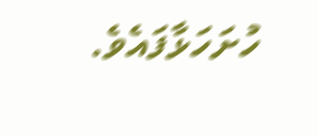ހުށަހަޅާފައެވެ.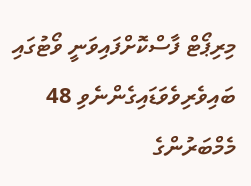މިރިޕޯޓް ފާސްކޮށްފައިވަނީ ވޯޓުގައި ބައިވެރިވެވަޑައިގެންނެވި 48 މެމްބަރުންގެ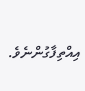އިއްތިފާގުންނެވެ.